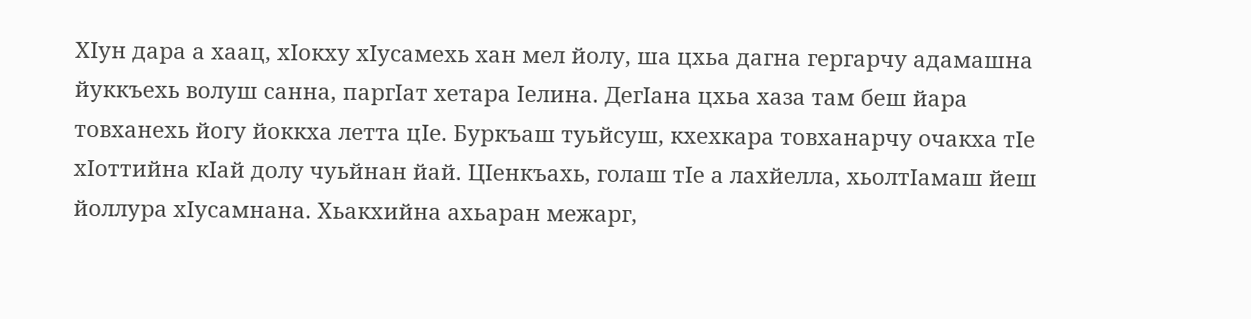ХIун дара а хаац, хIокху хIусамехь хан мел йолу, ша цхьа дагна гергарчу адамашна йуккъехь волуш санна, паргIат хетара Iелина. ДегIана цхьа хаза там беш йара товханехь йогу йоккха летта цIе. Буркъаш туьйсуш, кхехкара товханарчу очакха тIе хIоттийна кIай долу чуьйнан йай. ЦIенкъахь, голаш тIе а лахйелла, хьолтIамаш йеш йоллура хIусамнана. Хьакхийна ахьаран межарг,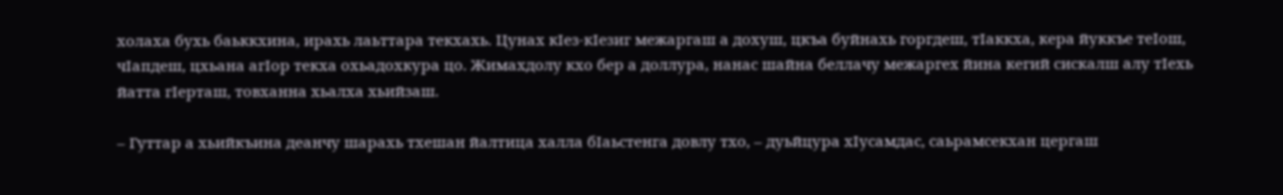холаха бухь баьккхина, ирахь лаьттара текхахь. Цунах кIез-кIезиг межаргаш а дохуш, цкъа буйнахь горгдеш, тIаккха, кера йуккъе теIош, чIапдеш, цхьана агIор текха охьадохкура цо. Жимахдолу кхо бер а доллура, нанас шайна беллачу межаргех йина кегий сискалш алу тIехь йатта гIерташ, товханна хьалха хьийзаш.

– Гуттар а хьийкъина деанчу шарахь тхешан йалтица халла бIаьстенга довлу тхо, – дуьйцура хIусамдас, саьрамсекхан цергаш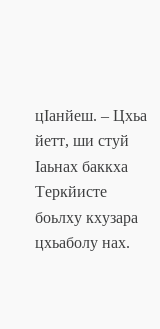цIанйеш. – Цхьа йетт, ши стуй Iаьнах баккха Теркйисте боьлху кхузара цхьаболу нах.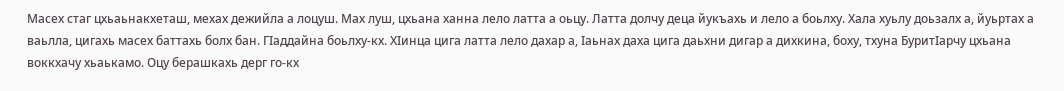Масех стаг цхьаьнакхеташ, мехах дежийла а лоцуш. Мах луш, цхьана ханна лело латта а оьцу. Латта долчу деца йукъахь и лело а боьлху. Хала хуьлу доьзалх а, йуьртах а ваьлла, цигахь масех баттахь болх бан. ГIаддайна боьлху-кх. ХIинца цига латта лело дахар а, Iаьнах даха цига даьхни дигар а дихкина, боху, тхуна БуритIарчу цхьана воккхачу хьаькамо. Оцу берашкахь дерг го-кх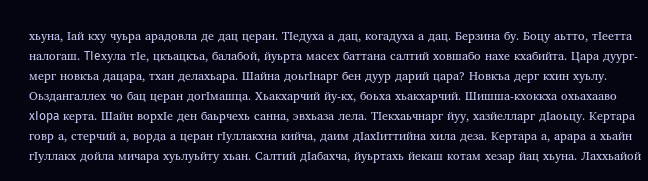хьуна, Iай кху чуьра арадовла де дац церан. ТIедуха а дац, когадуха а дац. Берзина бу. Боцу аьтто, тIеетта налогаш. TIeхула тIе, цкъацкъа, балабой, йуьрта масех баттана салтий ховшабо нахе кхабийта. Цара дуург-мерг новкъа дацара, тхан делахьара. Шайна доьгIнарг бен дуур дарий цара? Новкъа дерг кхин хуьлу. Оьздангаллех чо бац церан догIмашца. Хьакхарчий йу-кх, боьха хьакхарчий. Шишша-кхоккха охьахааво xIopa керта. Шайн вopхIe ден баьрчехь санна, эвхьаза лела. ТIекхаьчнарг йуу, хазйелларг дIаоьцу. Кертара говр а, стерчий а, ворда а церан гIуллакхна кийча, даим дIахIиттийна хила деза. Кертара а, арара а хьайн гIуллакх дойла мичара хуьлуьйту хьан. Салтий дIабахча, йуьртахь йекаш котам хезар йац хьуна. Лаххьайой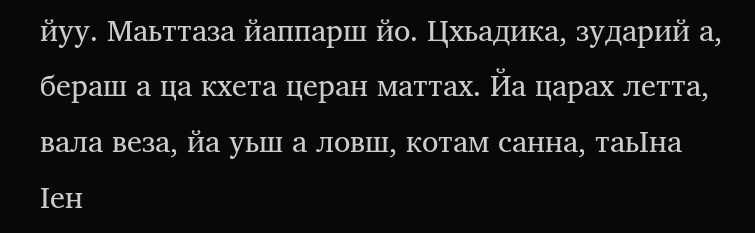йуу. Маьттаза йаппарш йо. Цхьадика, зударий а, бераш а ца кхета церан маттах. Йа царах летта, вала веза, йа уьш а ловш, котам санна, таьIна Ieн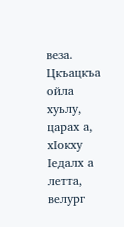веза. Цкъацкъа ойла хуьлу, царах а, хIокху Iедалх а летта, велург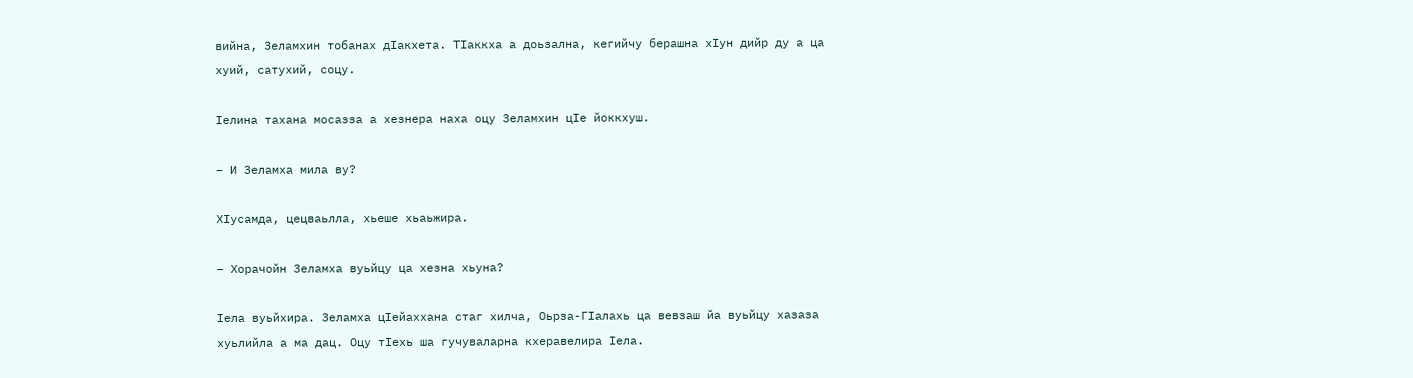вийна, Зеламхин тобанах дIакхета. ТIаккха а доьзална, кегийчу берашна хIун дийр ду а ца хуий, сатухий, соцу.

Iелина тахана мосазза а хезнера наха оцу Зеламхин цIе йоккхуш.

– И Зеламха мила ву?

ХIусамда, цецваьлла, хьеше хьаьжира.

– Хорачойн Зеламха вуьйцу ца хезна хьуна?

Iела вуьйхира. Зеламха цIейаххана стаг хилча, Оьрза-ГIалахь ца вевзаш йа вуьйцу хазаза хуьлийла а ма дац. Оцу тIехь ша гучуваларна кхеравелира Iела.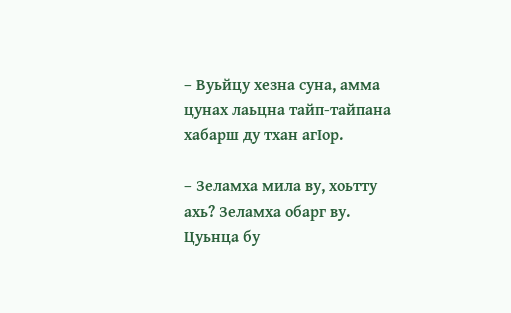– Вуьйцу хезна суна, амма цунах лаьцна тайп-тайпана хабарш ду тхан агIор.

– Зеламха мила ву, хоьтту ахь? Зеламха обарг ву. Цуьнца бу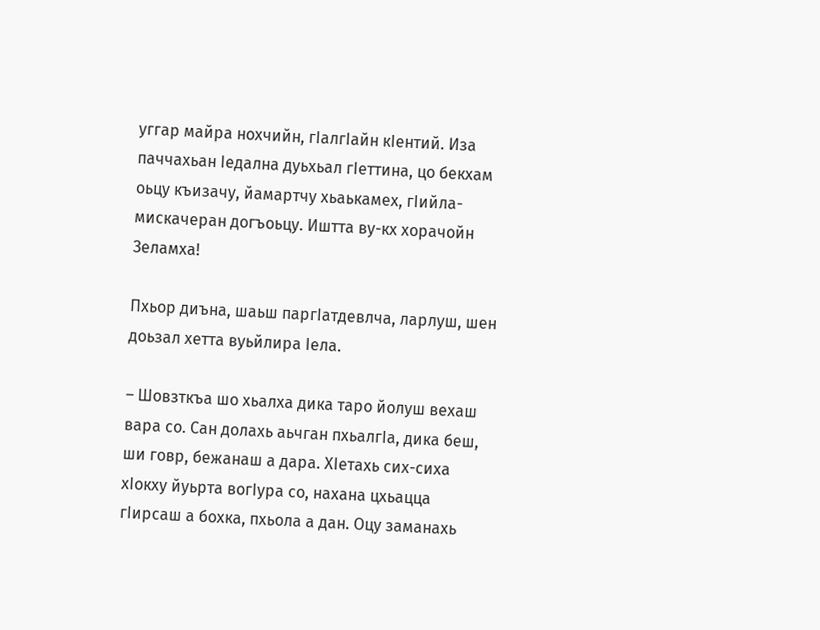уггар майра нохчийн, гIалгIайн кIентий. Иза паччахьан Iедална дуьхьал гIеттина, цо бекхам оьцу къизачу, йамартчу хьаькамех, гIийла-мискачеран догъоьцу. Иштта ву-кх хорачойн Зеламха!

Пхьор диъна, шаьш паргIатдевлча, ларлуш, шен доьзал хетта вуьйлира Iела.

– Шовзткъа шо хьалха дика таро йолуш вехаш вара со. Сан долахь аьчган пхьалгIа, дика беш, ши говр, бежанаш а дара. ХIетахь сих-сиха хIокху йуьрта вогIура со, нахана цхьацца гIирсаш а бохка, пхьола а дан. Оцу заманахь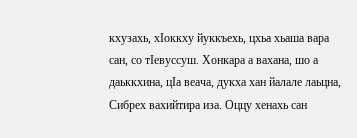кхузахь, хIоккху йуккъехь, цхьа хьаша вара сан, со тIевуссуш. Хонкара а вахана, шо а даьккхина, цIа веача, дукха хан йалале лаьцна, Сибрех вахийтира иза. Оццу хенахь сан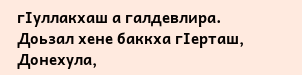гIуллакхаш а галдевлира. Доьзал хене баккха гIерташ, Донехула,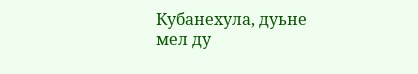Кубанехула, дуьне мел ду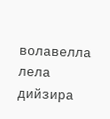волавелла лела дийзира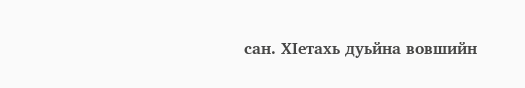сан. ХIетахь дуьйна вовшийн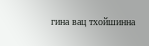гина вац тхойшинна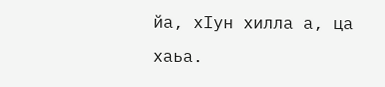йа, хIyн хилла а, ца хаьа.